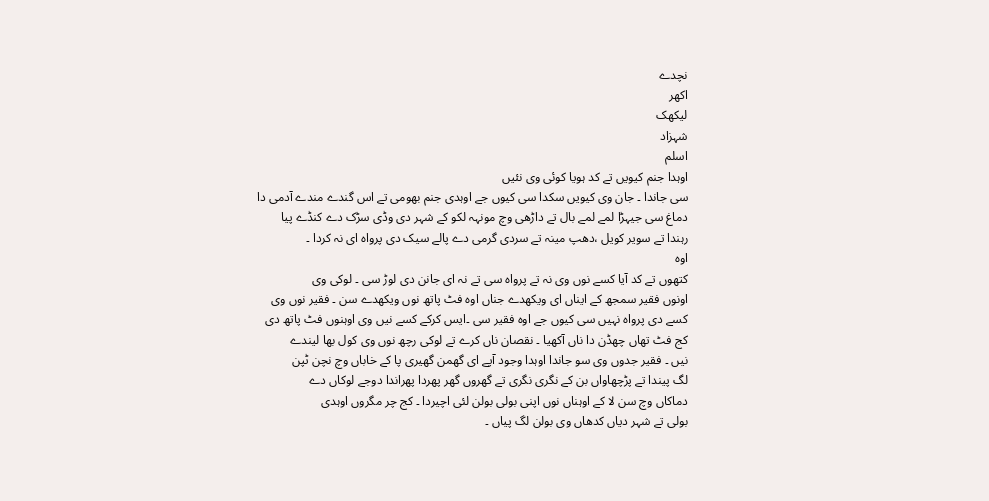نچدے
اکھر
لیکھک
شہزاد
اسلم
اوہدا جنم کیویں تے کد ہویا کوئی وی نئیں
سی جاندا ۔ جان وی کیویں سکدا سی کیوں جے اوہدی جنم بھومی تے اس گندے مندے آدمی دا
دماغ سی جیہڑا لمے لمے بال تے داڑھی وچ مونہہ لکو کے شہر دی وڈی سڑک دے کنڈے پیا
رہندا تے سویر کویل ،دھپ مینہ تے سردی گرمی دے پالے سیک دی پرواہ ای نہ کردا ۔
اوہ
کتھوں تے کد آیا کسے نوں وی نہ تے پرواہ سی تے نہ ای جانن دی لوڑ سی ۔ لوکی وی
اونوں فقیر سمجھ کے ایناں ای ویکھدے جناں اوہ فٹ پاتھ نوں ویکھدے سن ۔ فقیر نوں وی
کسے دی پرواہ نہیں سی کیوں جے اوہ فقیر سی ۔ایس کرکے کسے نیں وی اوہنوں فٹ پاتھ دی
کج فٹ تھاں چھڈن دا ناں آکھیا ۔ نقصان ناں کرے تے لوکی رچھ نوں وی کول بھا لیندے
نیں ۔ فقیر جدوں وی سو جاندا اوہدا وجود آپے ای گھمن گھیری پا کے خاباں وچ نچن ٹپن
لگ پیندا تے پڑچھاواں بن کے نگری نگری تے گھروں گھر پھردا پھراندا دوجے لوکاں دے
دماکاں وچ سن لا کے اوہناں نوں اپنی بولی بولن لئی اچیردا ۔ کج چر مگروں اوہدی
بولی تے شہر دیاں کدھاں وی بولن لگ پیاں ۔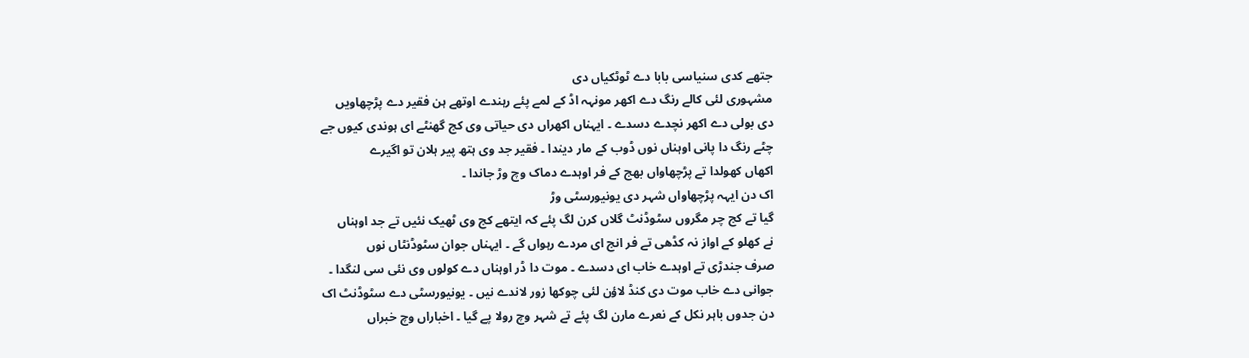جتھے کدی سنیاسی بابا دے ٹوٹکیاں دی
مشہوری لئی کالے رنگ دے اکھر مونہہ اڈ کے لمے پئے رہندے اوتھے ہن فقیر دے پڑچھاویں
دی بولی دے اکھر نچدے دسدے ۔ ایہناں اکھراں دی حیاتی وی کج گھنٹے ای ہوندی کیوں جے
چٹے رنگ دا پانی اوہناں نوں ڈوب کے مار دیندا ۔ فقیر جد وی ہتھ پیر ہلان تو اگیرے
اکھاں کھولدا تے پڑچھاواں بھج کے فر اوہدے دماک وچ وڑ جاندا ۔
اک دن ایہہ پڑچھاواں شہر دی یونیورسٹی وڑ
گیا تے کج چر مگروں سٹوڈنٹ گلاں کرن لگ پئے کہ ایتھے کج وی ٹھیک نئیں تے جد اوہناں
نے کھلو کے اواز نہ کڈھی تے فر انج ای مردے رہواں گے ۔ ایہناں جوان سٹوڈنٹاں نوں
صرف جندڑی تے اوہدے خاب ای دسدے ۔ موت دا ڈر اوہناں دے کولوں وی نئی سی لنگدا ۔
جوانی دے خاب موت دی کنڈ لاؤن لئی چوکھا زور لاندے نیں ۔ یونیورسٹی دے سٹوڈنٹ اک
دن جدوں باہر نکل کے نعرے مارن لگ پئے تے شہر وچ رولا پے گیا ۔ اخباراں وچ خبراں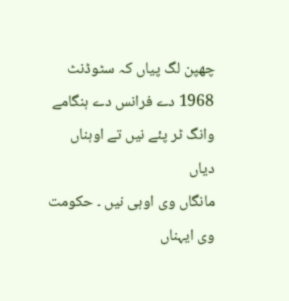چھپن لگ پیاں کہ سٹوڈنٹ 1968 دے فرانس دے ہنگامے وانگ ٹر پئے نیں تے اوہناں دیاں
مانگاں وی اوہی نیں ۔ حکومت وی ایہناں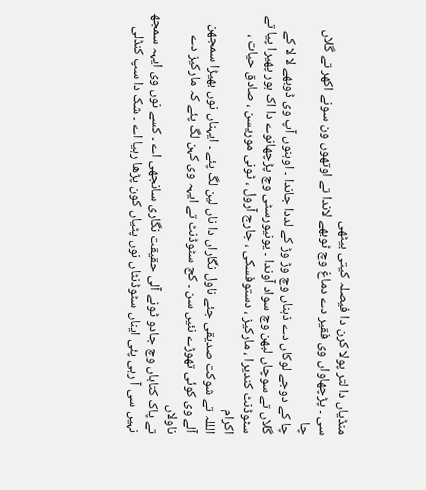منڈیاں دا لتر پولا کرن دا فیصلہ کیتی بیٹھی
سی ۔ پڑچھاواں وی فقیر دے دماغ وچ ٹوبھے لاندا تے اوتھوں ون سونے اکھر تے گلاں چا
چا کے دوجے لوکاں دے ذہناں وچ وڑ وڑ کے لددا جاندا ۔ اوہنوں آپ وی ڈوبھے لا لا کے
گلاں تے سوچاں لبھن وچ سواد آوندا ۔ یونیورسٹی وچ پڑچھانوے دا اک ہور پھیرا پیا تے
سٹوڈنٹ کندیرا ، مارکیز ، دستوفسکی ، جارج آرول ، ٹونی موریسن ، صادق حیات ، اکرام
الللہ تے شوکت صدیقی جئے ناول نگاراں دا ناں لین لگ پئے ۔ ایہناں نوں بھیڑا سمجھن
آلے وی کوئی تھوڑے نئیں سن ۔ کج سٹوڈنٹ تے ایہہ وی کہن لگ پئے کہ مارکیز دے ناولاں
تے پاک کتاباں وچ جادو ٹونے آلی حقیقت نگاری سانجھی اے ۔ کسے نوں وی ایہہ سمجھ
نہیں سی آ رہی پئی ایناں سٹوڈنٹاں نوں پٹیاں کون پڑھا رہیا اے ۔ شک دا سپ کنڈلی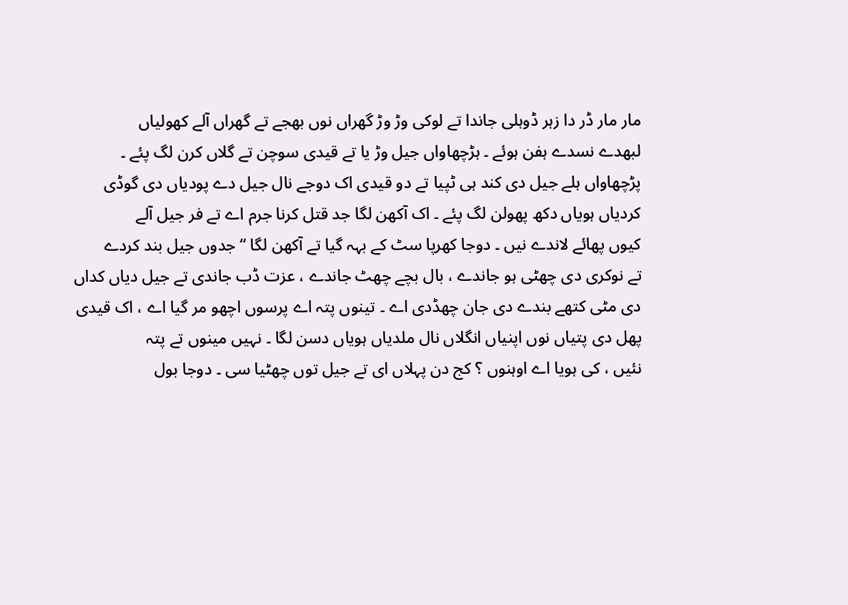مار مار ڈر دا زہر ڈوہلی جاندا تے لوکی وڑ وڑ گھراں نوں بھجے تے گھراں آلے کھولیاں
لبھدے نسدے ہفن ہوئے ۔ ہڑچھاواں جیل وڑ یا تے قیدی سوچن تے گلاں کرن لگ پئے ۔
پڑچھاواں ہلے جیل دی کند ہی ٹپیا تے دو قیدی اک دوجے نال جیل دے پودیاں دی گوڈی
کردیاں ہویاں دکھ پھولن لگ پئے ۔ اک آکھن لگا جد قتل کرنا جرم اے تے فر جیل آلے
کیوں پھائے لاندے نیں ۔ دوجا کھرپا سٹ کے بہہ گیا تے آکھن لگا “ جدوں جیل بند کردے
تے نوکری دی چھٹی ہو جاندے ، بال بچے چھٹ جاندے ، عزت ڈب جاندی تے جیل دیاں کداں
دی مٹی کتھے بندے دی جان چھڈدی اے ۔ تینوں پتہ اے پرسوں اچھو مر گیا اے ، اک قیدی
پھل دی پتیاں نوں اپنیاں انگلاں نال ملدیاں ہویاں دسن لگا ۔ نہیں مینوں تے پتہ
نئیں ، کی ہویا اے اوہنوں ؟ کج دن پہلاں ای تے جیل توں چھٹیا سی ۔ دوجا بول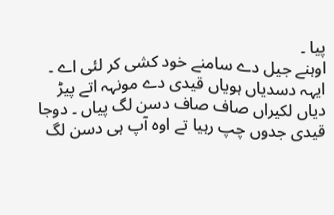پیا ۔
اوہنے جیل دے سامنے خود کشی کر لئی اے ۔ ایہہ دسدیاں ہویاں قیدی دے مونہہ اتے پیڑ
دیاں لکیراں صاف صاف دسن لگ پیاں ۔ دوجا قیدی جدوں چپ رہیا تے اوہ آپ ہی دسن لگ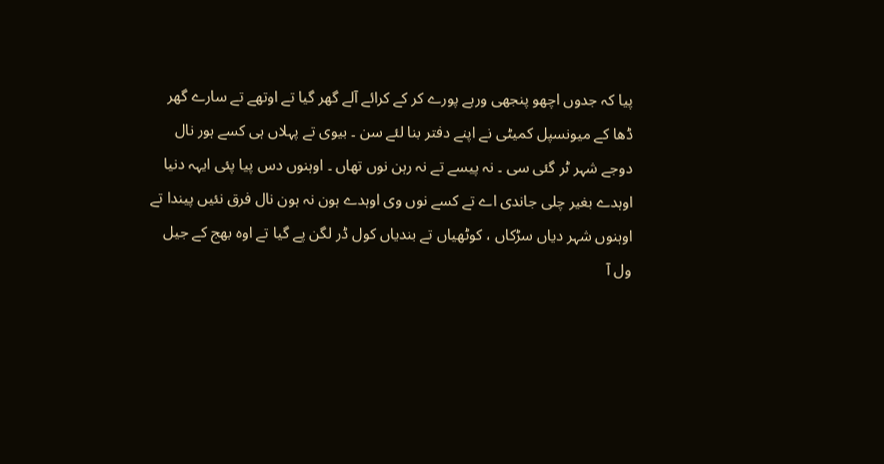پیا کہ جدوں اچھو پنجھی ورہے پورے کر کے کرائے آلے گھر گیا تے اوتھے تے سارے گھر
ڈھا کے میونسپل کمیٹی نے اپنے دفتر بنا لئے سن ۔ بیوی تے پہلاں ہی کسے ہور نال
دوجے شہر ٹر گئی سی ۔ نہ پیسے تے نہ رہن نوں تھاں ۔ اوہنوں دس پیا پئی ایہہ دنیا
اوہدے بغیر چلی جاندی اے تے کسے نوں وی اوہدے ہون نہ ہون نال فرق نئیں پیندا تے
اوہنوں شہر دیاں سڑکاں ، کوٹھیاں تے بندیاں کول ڈر لگن پے گیا تے اوہ بھج کے جیل
ول آ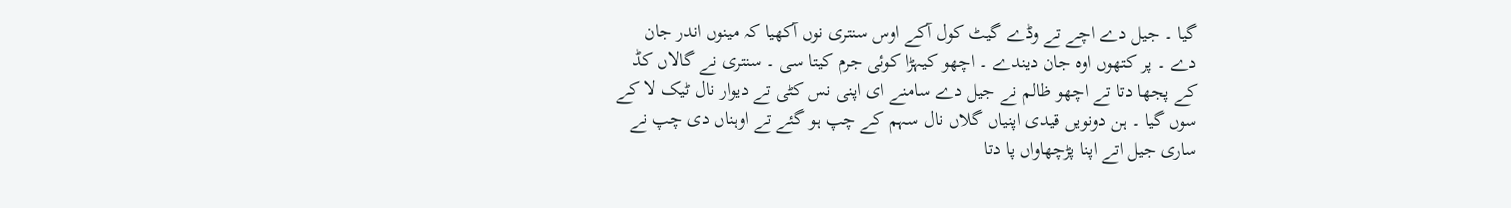گیا ۔ جیل دے اچے تے وڈے گیٹ کول آکے اوس سنتری نوں آکھیا کہ مینوں اندر جان
دے ۔ پر کتھوں اوہ جان دیندے ۔ اچھو کیہڑا کوئی جرم کیتا سی ۔ سنتری نے گالاں کڈ
کے پجھا دتا تے اچھو ظالم نے جیل دے سامنے ای اپنی نس کٹی تے دیوار نال ٹیک لا کے
سوں گیا ۔ ہن دونویں قیدی اپنیاں گلاں نال سہم کے چپ ہو گئے تے اوہناں دی چپ نے
ساری جیل اتے اپنا پڑچھاواں پا دتا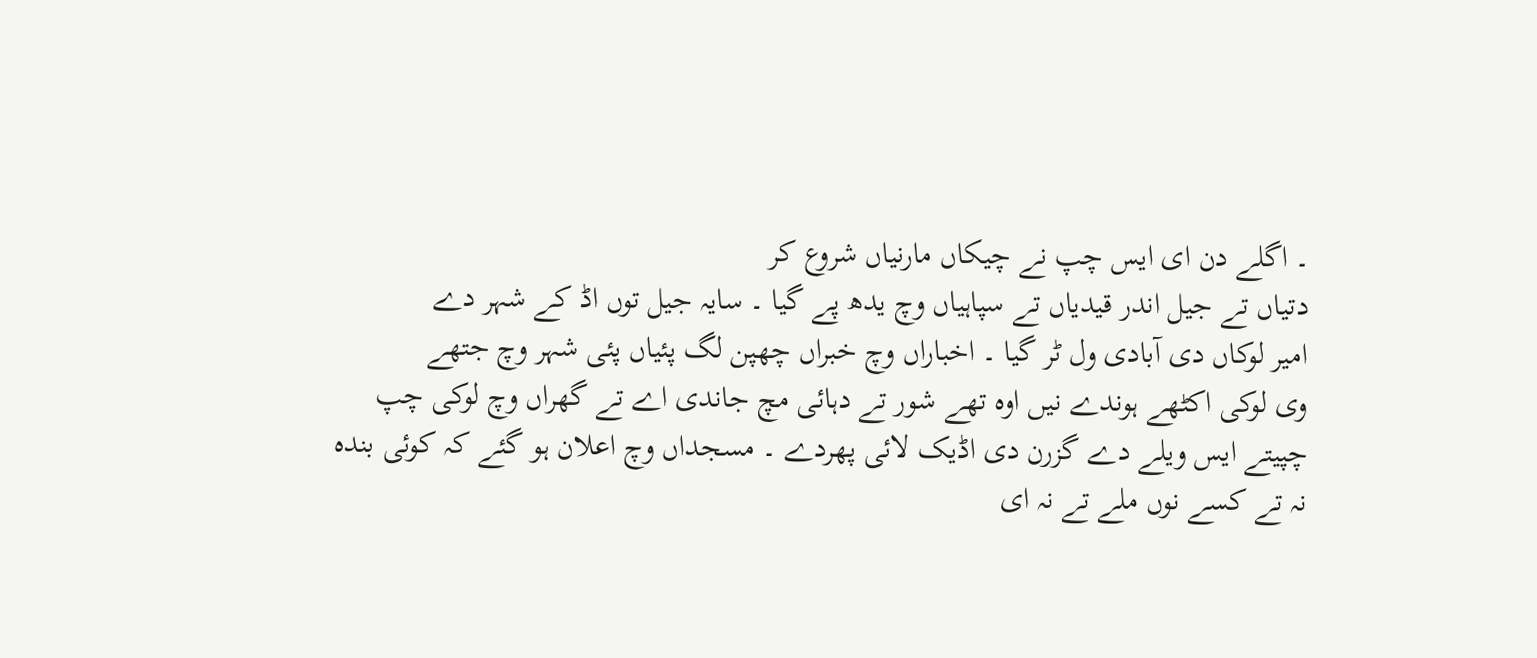۔ اگلے دن ای ایس چپ نے چیکاں مارنیاں شروع کر
دتیاں تے جیل اندر قیدیاں تے سپاہیاں وچ یدھ پے گیا ۔ سایہ جیل توں اڈ کے شہر دے
امیر لوکاں دی آبادی ول ٹر گیا ۔ اخباراں وچ خبراں چھپن لگ پئیاں پئی شہر وچ جتھے
وی لوکی اکٹھے ہوندے نیں اوہ تھے شور تے دہائی مچ جاندی اے تے گھراں وچ لوکی چپ
چپیتے ایس ویلے دے گزرن دی اڈیک لائی پھردے ۔ مسجداں وچ اعلان ہو گئے کہ کوئی بندہ
نہ تے کسے نوں ملے تے نہ ای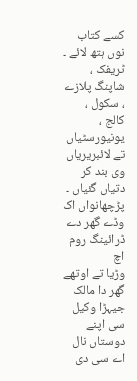کسے کتاب نوں ہتھ لائے ۔ ٹریفک ، شاپنگ پلازے ، سکول ،
کالج ، یونیورسٹیاں تے لائبریریاں وی بند کر دتیاں گئیاں ۔
پڑچھانواں اک وڈے گھر دے ڈرائینگ روم اچ
وڑیا تے اوتھے گھر دا مالک جیہڑا وکیل سی اپنے دوستاں نال اے سی دی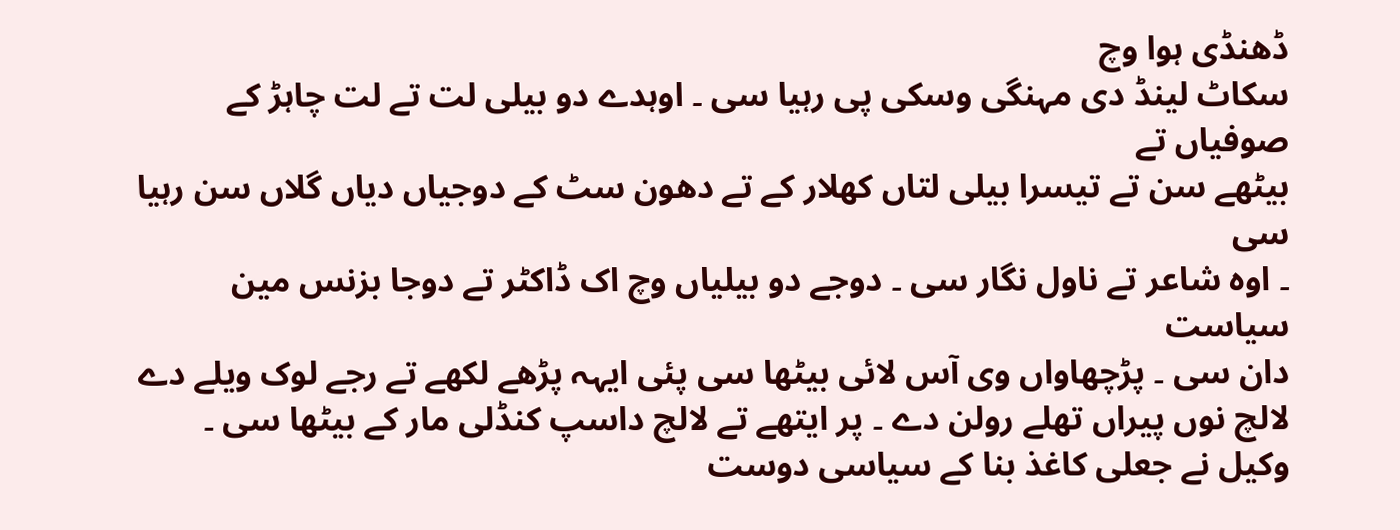ڈھنڈی ہوا وچ
سکاٹ لینڈ دی مہنگی وسکی پی رہیا سی ۔ اوہدے دو بیلی لت تے لت چاہڑ کے صوفیاں تے
بیٹھے سن تے تیسرا بیلی لتاں کھلار کے تے دھون سٹ کے دوجیاں دیاں گلاں سن رہیا سی
۔ اوہ شاعر تے ناول نگار سی ۔ دوجے دو بیلیاں وچ اک ڈاکٹر تے دوجا بزنس مین سیاست
دان سی ۔ پڑچھاواں وی آس لائی بیٹھا سی پئی ایہہ پڑھے لکھے تے رجے لوک ویلے دے
لالچ نوں پیراں تھلے رولن دے ۔ پر ایتھے تے لالچ داسپ کنڈلی مار کے بیٹھا سی ۔
وکیل نے جعلی کاغذ بنا کے سیاسی دوست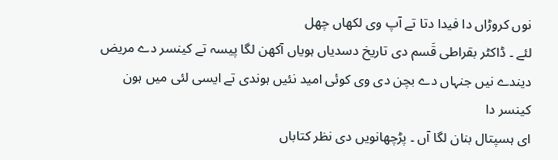نوں کروڑاں دا فیدا دتا تے آپ وی لکھاں چھل
لئے ۔ ڈاکٹر بقراطی قَسم دی تاریخ دسدیاں ہویاں آکھن لگا پیسہ تے کینسر دے مریض
دیندے نیں جنہاں دے بچن دی وی کوئی امید نئیں ہوندی تے ایسی لئی میں ہون کینسر دا
ای ہسپتال بنان لگا آں ۔ پڑچھانویں دی نظر کتاباں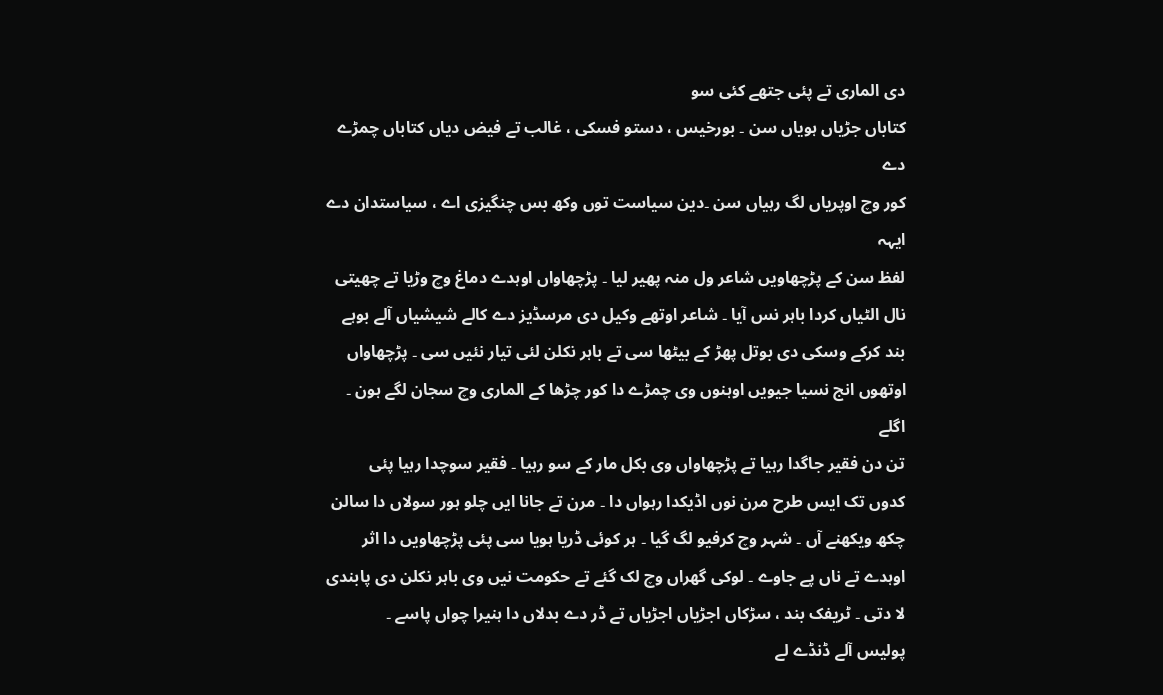دی الماری تے پئی جتھے کئی سو
کتاباں جڑیاں ہویاں سن ۔ بورخیس ، دستو فسکی ، غالب تے فیض دیاں کتاباں چمڑے دے
کور وچ اوپریاں لگ رہیاں سن ۔دین سیاست توں وکھ بس چنگیزی اے ، سیاستدان دے ایہہ
لفظ سن کے پڑچھاویں شاعر ول منہ پھیر لیا ۔ پڑچھاواں اوہدے دماغ وچ وڑیا تے چھیتی
نال الٹیاں کردا باہر نس آیا ۔ شاعر اوتھے وکیل دی مرسڈیز دے کالے شیشیاں آلے بوہے
بند کرکے وسکی دی بوتل پھڑ کے بیٹھا سی تے باہر نکلن لئی تیار نئیں سی ۔ پڑچھاواں
اوتھوں انج نسیا جیویں اوہنوں وی چمڑے دا کور چڑھا کے الماری وچ سجان لگے ہون ۔ اگلے
تن دن فقیر جاگدا رہیا تے پڑچھاواں وی بکل مار کے سو رہیا ۔ فقیر سوچدا رہیا پئی
کدوں تک ایس طرح مرن نوں اڈیکدا رہواں دا ۔ مرن تے جانا ایں چلو ہور سولاں دا سالن
چکھ ویکھنے آں ۔ شہر وچ کرفیو لگ گیا ۔ ہر کوئی ڈریا ہویا سی پئی پڑچھاویں دا اثر
اوہدے تے ناں پے جاوے ۔ لوکی گھراں وچ لک گئے تے حکومت نیں وی باہر نکلن دی پابندی
لا دتی ۔ ٹریفک بند ، سڑکاں اجڑیاں اجڑیاں تے ڈر دے بدلاں دا ہنیرا چواں پاسے ۔
پولیس آلے ڈنڈے لے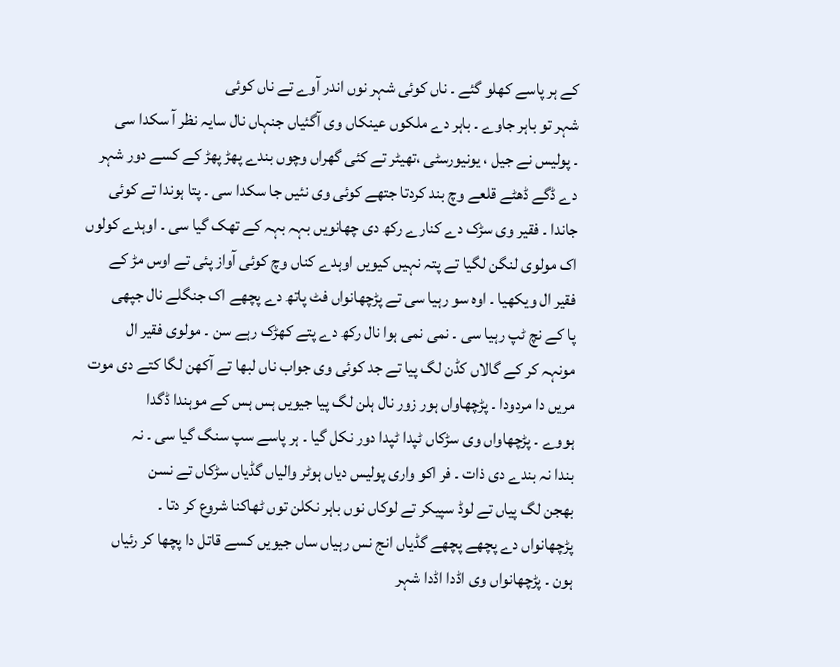کے ہر پاسے کھلو گئے ۔ ناں کوئی شہر نوں اندر آوے تے ناں کوئی
شہر تو باہر جاوے ۔ باہر دے ملکوں عینکاں وی آگئیاں جنہاں نال سایہ نظر آ سکدا سی
۔ پولیس نے جیل ، یونیورسٹی ،تھیٹر تے کئی گھراں وچوں بندے پھڑ پھڑ کے کسے دور شہر
دے ڈگے ڈھٹے قلعے وچ بند کردتا جتھے کوئی وی نئیں جا سکدا سی ۔ پتا ہوندا تے کوئی
جاندا ۔ فقیر وی سڑک دے کنارے رکھ دی چھانویں بہہ بہہ کے تھک گیا سی ۔ اوہدے کولوں
اک مولوی لنگن لگیا تے پتہ نہیں کیویں اوہدے کناں وچ کوئی آواز پئی تے اوس مڑ کے
فقیر ال ویکھیا ۔ اوہ سو رہیا سی تے پڑچھانواں فٹ پاتھ دے پچھے اک جنگلے نال جپھی
پا کے نچ ٹپ رہیا سی ۔ نمی نمی ہوا نال رکھ دے پتے کھڑک رہے سن ۔ مولوی فقیر ال
مونہہ کر کے گالاں کڈن لگ پیا تے جد کوئی وی جواب ناں لبھا تے آکھن لگا کتے دی موت
مریں دا مردودا ۔ پڑچھاواں ہور زور نال ہلن لگ پیا جیویں ہس ہس کے موہندا ڈگدا
ہووے ۔ پڑچھاواں وی سڑکاں ٹپدا ٹپدا دور نکل گیا ۔ ہر پاسے سپ سنگ گیا سی ۔ نہ
بندا نہ بندے دی ذات ۔ فر اکو واری پولیس دیاں ہوٹر والیاں گڈیاں سڑکاں تے نسن
بھجن لگ پیاں تے لوڈ سپیکر تے لوکاں نوں باہر نکلن توں ٹھاکنا شروع کر دتا ۔
پڑچھانواں دے پچھے پچھے گڈیاں انج نس رہیاں ساں جیویں کسے قاتل دا پچھا کر رئیاں
ہون ۔ پڑچھانواں وی اڈدا اڈدا شہر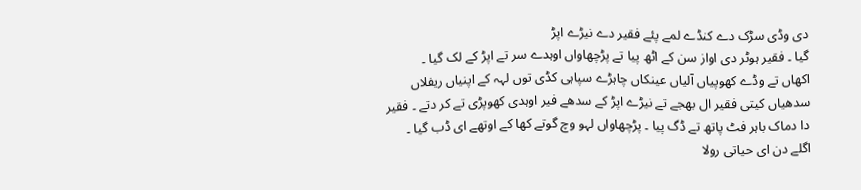دی وڈی سڑک دے کنڈے لمے پئے فقیر دے نیڑے اپڑ
گیا ۔ فقیر ہوٹر دی اواز سن کے اٹھ پیا تے پڑچھاواں اوہدے سر تے اپڑ کے لک گیا ۔
اکھاں تے وڈے کھوپیاں آلیاں عینکاں چاہڑے سپاہی کڈی توں لہہ کے اپنیاں ریفلاں
سدھیاں کیتی فقیر ال بھجے تے نیڑے اپڑ کے سدھے فیر اوہدی کھوپڑی تے کر دتے ۔ فقیر
دا دماک باہر فٹ پاتھ تے ڈگ پیا ۔ پڑچھاواں لہو وچ گوتے کھا کے اوتھے ای ڈب گیا ۔
اگلے دن ای حیاتی رولا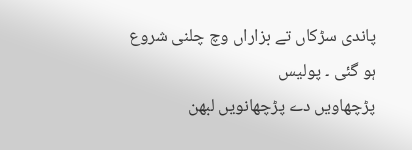پاندی سڑکاں تے بزاراں وچ چلنی شروع ہو گئی ۔ پولیس
پڑچھاویں دے پڑچھانویں لبھن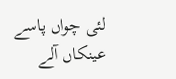لئی چواں پاسے عینکاں آلے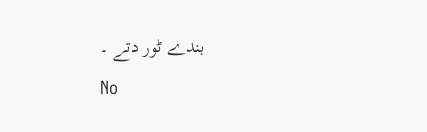بندے ٹور دتے ۔
No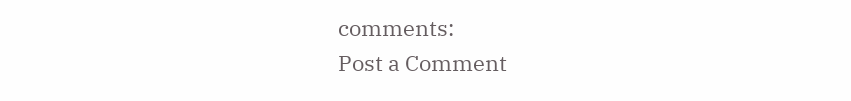comments:
Post a Comment